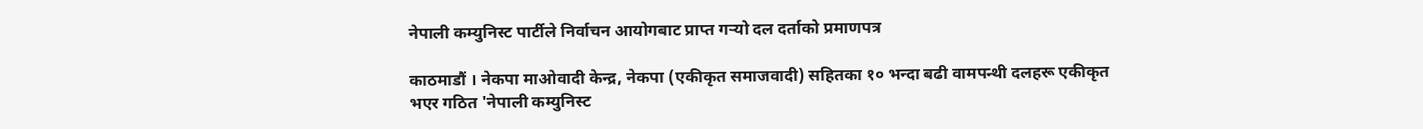नेपाली कम्युनिस्ट पार्टीले निर्वाचन आयोगबाट प्राप्त गर्‍यो दल दर्ताको प्रमाणपत्र

काठमाडौं । नेकपा माओवादी केन्द्र, नेकपा (एकीकृत समाजवादी) सहितका १० भन्दा बढी वामपन्थी दलहरू एकीकृत भएर गठित 'नेपाली कम्युनिस्ट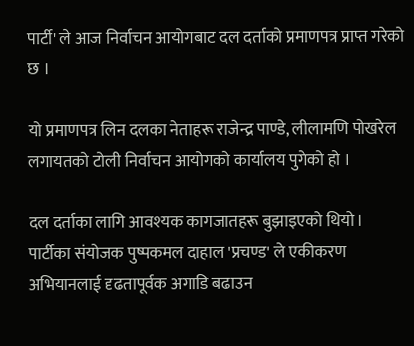पार्टी' ले आज निर्वाचन आयोगबाट दल दर्ताको प्रमाणपत्र प्राप्त गरेको छ ।

यो प्रमाणपत्र लिन दलका नेताहरू राजेन्द्र पाण्डे, लीलामणि पोखरेल लगायतको टोली निर्वाचन आयोगको कार्यालय पुगेको हो ।

दल दर्ताका लागि आवश्यक कागजातहरू बुझाइएको थियो। पार्टीका संयोजक पुष्पकमल दाहाल 'प्रचण्ड' ले एकीकरण अभियानलाई दृढतापूर्वक अगाडि बढाउन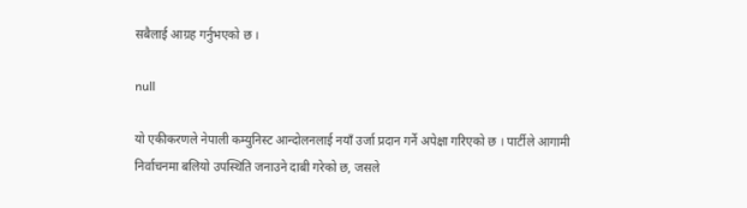सबैलाई आग्रह गर्नुभएको छ ।

null

यो एकीकरणले नेपाली कम्युनिस्ट आन्दोलनलाई नयाँ उर्जा प्रदान गर्ने अपेक्षा गरिएको छ । पार्टीले आगामी निर्वाचनमा बलियो उपस्थिति जनाउने दाबी गरेको छ, जसले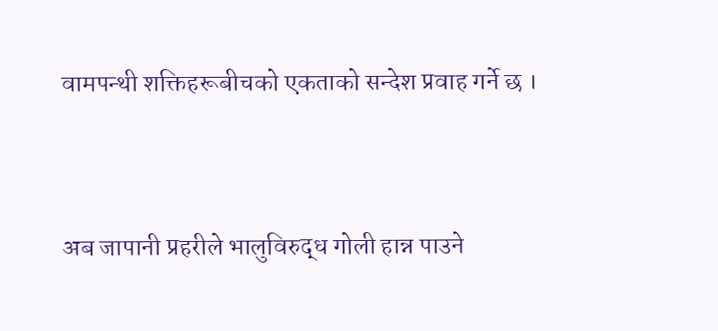वामपन्थी शक्तिहरूबीचको एकताको सन्देश प्रवाह गर्ने छ ।



अब जापानी प्रहरीले भालुविरुद्ध गोली हान्न पाउने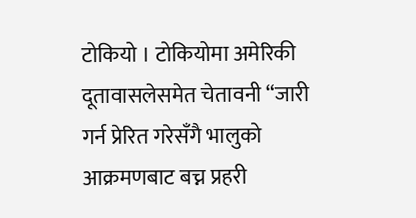टोकियो । टोकियोमा अमेरिकी दूतावासलेसमेत चेतावनी “जारी गर्न प्रेरित गरेसँगै भालुको आक्रमणबाट बच्न प्रहरी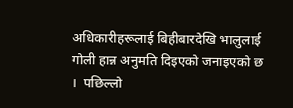अधिकारीहरूलाई बिहीबारदेखि भालुलाई गोली हान्न अनुमति दिइएको जनाइएको छ ।  पछिल्लो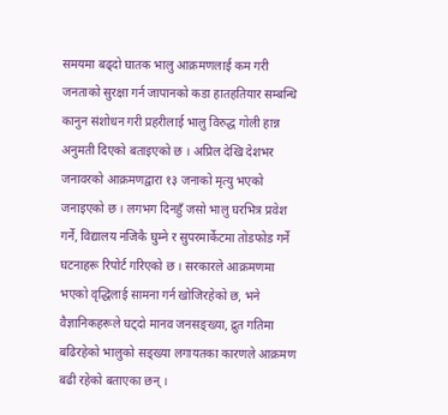समयमा बढ्दो घातक भालु आक्रमणलाई कम गरी जनताको सुरक्षा गर्न जापानको कडा हातहतियार सम्बन्धि कानुन संशोधन गरी प्रहरीलाई भालु विरुद्ध गोली हान्न अनुमती दिएको बताइएको छ । अप्रिल देखि देशभर जनावरको आक्रमणद्वारा १३ जनाको मृत्यु भएको जनाइएको छ । लगभग दिनहुँ जसो भालु घरभित्र प्रवेश गर्ने, विद्यालय नजिकै घुम्ने र सुपरमार्केटमा तोडफोड गर्ने घटनाहरू रिपोर्ट गरिएको छ । सरकारले आक्रमणमा भएको वृद्धिलाई सामना गर्न खोजिरहेको छ, भने वैज्ञानिकहरूले घट्दो मानव जनसङ्ख्या, द्रुत गतिमा बढिरहेको भालुको सङ्ख्या लगायतका कारणले आक्रमण बढी रहेको बताएका छन् ।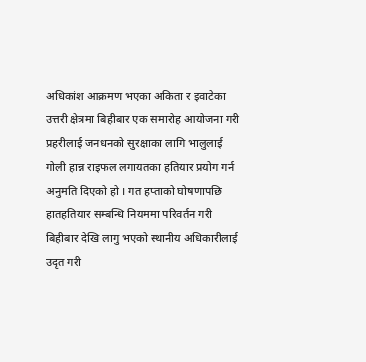अधिकांश आक्रमण भएका अकिता र इवाटेका उत्तरी क्षेत्रमा बिहीबार एक समारोह आयोजना गरी प्रहरीलाई जनधनको सुरक्षाका लागि भालुलाई गोली हान्न राइफल लगायतका हतियार प्रयोग गर्न अनुमति दिएको हो । गत हप्ताको घोषणापछि हातहतियार सम्बन्धि नियममा परिवर्तन गरी बिहीबार देखि लागु भएको स्थानीय अधिकारीलाई उदृत गरी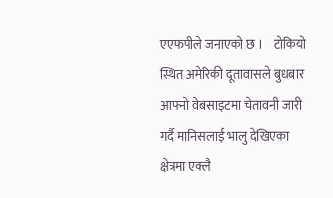एएफपीले जनाएको छ ।    टोकियो स्थित अमेरिकी दूतावासले बुधबार आफ्नो वेबसाइटमा चेतावनी जारी गर्दै मानिसलाई भालु देखिएका क्षेत्रमा एक्लै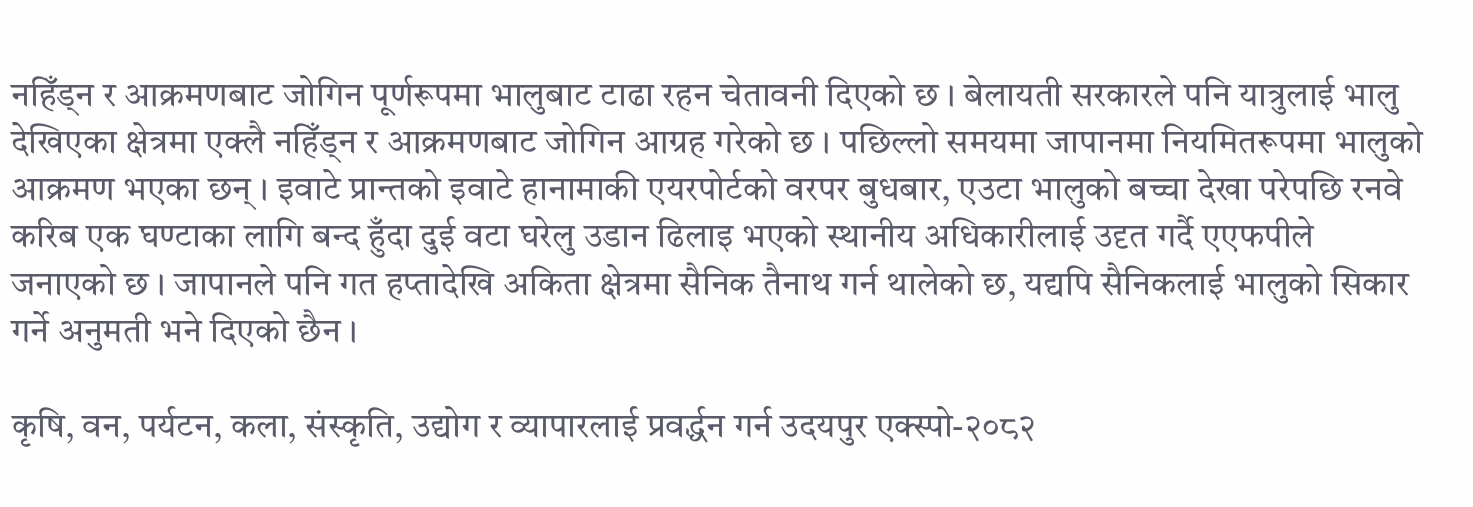नहिँड्न र आक्रमणबाट जोगिन पूर्णरूपमा भालुबाट टाढा रहन चेतावनी दिएको छ । बेलायती सरकारले पनि यात्रुलाई भालु देखिएका क्षेत्रमा एक्लै नहिँड्न र आक्रमणबाट जोगिन आग्रह गरेको छ । पछिल्लो समयमा जापानमा नियमितरूपमा भालुको आक्रमण भएका छन् । इवाटे प्रान्तको इवाटे हानामाकी एयरपोर्टको वरपर बुधबार, एउटा भालुको बच्चा देखा परेपछि रनवे करिब एक घण्टाका लागि बन्द हुँदा दुई वटा घरेलु उडान ढिलाइ भएको स्थानीय अधिकारीलाई उदृत गर्दै एएफपीले जनाएको छ । जापानले पनि गत हप्तादेखि अकिता क्षेत्रमा सैनिक तैनाथ गर्न थालेको छ, यद्यपि सैनिकलाई भालुको सिकार गर्ने अनुमती भने दिएको छैन ।

कृषि, वन, पर्यटन, कला, संस्कृति, उद्योग र व्यापारलाई प्रवर्द्धन गर्न उदयपुर एक्स्पो-२०८२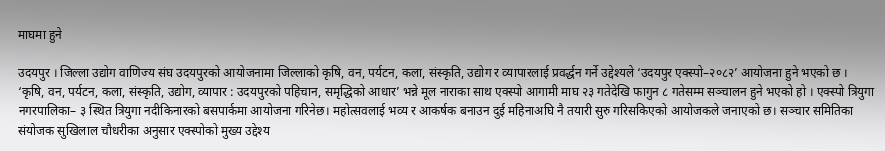माघमा हुने

उदयपुर । जिल्ला उद्योग वाणिज्य संघ उदयपुरको आयोजनामा जिल्लाको कृषि, वन, पर्यटन, कला, संस्कृति, उद्योग र व्यापारलाई प्रवर्द्धन गर्ने उद्देश्यले ‘उदयपुर एक्स्पो–२०८२’ आयोजना हुने भएको छ ।  ‘कृषि, वन, पर्यटन, कला, संस्कृति, उद्योग, व्यापार : उदयपुरको पहिचान, समृद्धिको आधार’ भन्ने मूल नाराका साथ एक्स्पो आगामी माघ २३ गतेदेखि फागुन ८ गतेसम्म सञ्चालन हुने भएको हो । एक्स्पो त्रियुगा नगरपालिका– ३ स्थित त्रियुगा नदीकिनारको बसपार्कमा आयोजना गरिनेछ। महोत्सवलाई भव्य र आकर्षक बनाउन दुई महिनाअघि नै तयारी सुरु गरिसकिएको आयोजकले जनाएको छ। सञ्चार समितिका संयोजक सुखिलाल चौधरीका अनुसार एक्स्पोको मुख्य उद्देश्य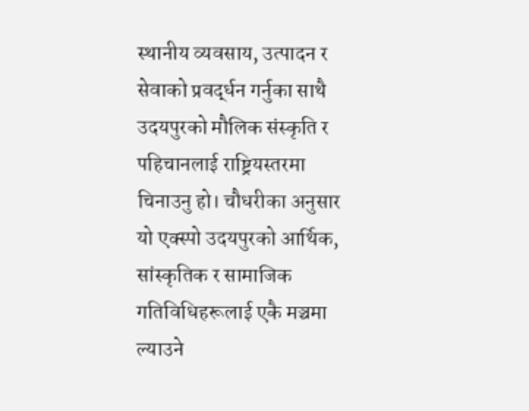स्थानीय व्यवसाय, उत्पादन र सेवाको प्रवर्द्धन गर्नुका साथै उदयपुरको मौलिक संस्कृति र पहिचानलाई राष्ट्रियस्तरमा चिनाउनु हो। चौधरीका अनुसार यो एक्स्पो उदयपुरको आर्थिक, सांस्कृतिक र सामाजिक गतिविधिहरूलाई एकै मञ्चमा ल्याउने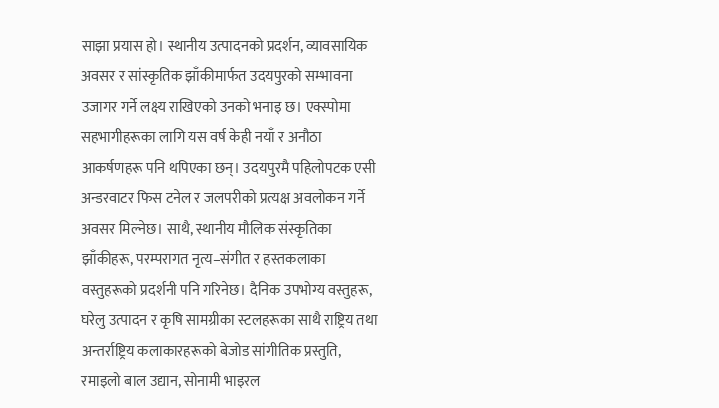साझा प्रयास हो। स्थानीय उत्पादनको प्रदर्शन, व्यावसायिक अवसर र सांस्कृतिक झाँकीमार्फत उदयपुरको सम्भावना उजागर गर्ने लक्ष्य राखिएको उनको भनाइ छ। एक्स्पोमा सहभागीहरूका लागि यस वर्ष केही नयाँ र अनौठा आकर्षणहरू पनि थपिएका छन्। उदयपुरमै पहिलोपटक एसी अन्डरवाटर फिस टनेल र जलपरीको प्रत्यक्ष अवलोकन गर्ने अवसर मिल्नेछ। साथै, स्थानीय मौलिक संस्कृतिका झाँकीहरू, परम्परागत नृत्य–संगीत र हस्तकलाका वस्तुहरूको प्रदर्शनी पनि गरिनेछ। दैनिक उपभोग्य वस्तुहरू, घरेलु उत्पादन र कृषि सामग्रीका स्टलहरूका साथै राष्ट्रिय तथा अन्तर्राष्ट्रिय कलाकारहरूको बेजोड सांगीतिक प्रस्तुति, रमाइलो बाल उद्यान, सोनामी भाइरल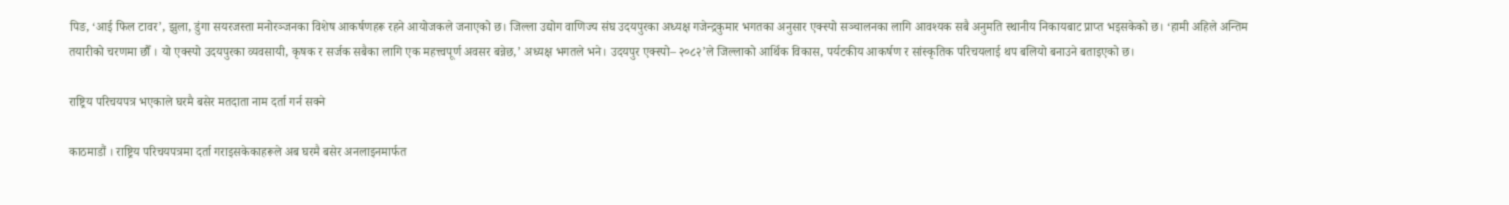पिङ, ‘आई फिल टावर’, झुला, डुंगा सयरजस्ता मनोरञ्जनका विशेष आकर्षणहरू रहने आयोजकले जनाएको छ। जिल्ला उद्योग वाणिज्य संघ उदयपुरका अध्यक्ष गजेन्द्रकुमार भगतका अनुसार एक्स्पो सञ्चालनका लागि आवश्यक सबै अनुमति स्थानीय निकायबाट प्राप्त भइसकेको छ। ‘हामी अहिले अन्तिम तयारीको चरणमा छौँ । यो एक्स्पो उदयपुरका व्यवसायी, कृषक र सर्जक सबैका लागि एक महत्त्वपूर्ण अवसर बन्नेछ,’ अध्यक्ष भगतले भने। उदयपुर एक्स्पो– २०८२’ले जिल्लाको आर्थिक विकास, पर्यटकीय आकर्षण र सांस्कृतिक परिचयलाई थप बलियो बनाउने बताइएको छ।

राष्ट्रिय परिचयपत्र भएकाले घरमै बसेर मतदाता नाम दर्ता गर्न सक्ने

काठमाडौं । राष्ट्रिय परिचयपत्रमा दर्ता गराइसकेकाहरूले अब घरमै बसेर अनलाइनमार्फत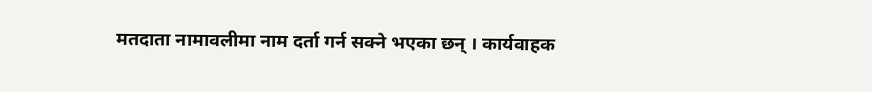मतदाता नामावलीमा नाम दर्ता गर्न सक्ने भएका छन् । कार्यवाहक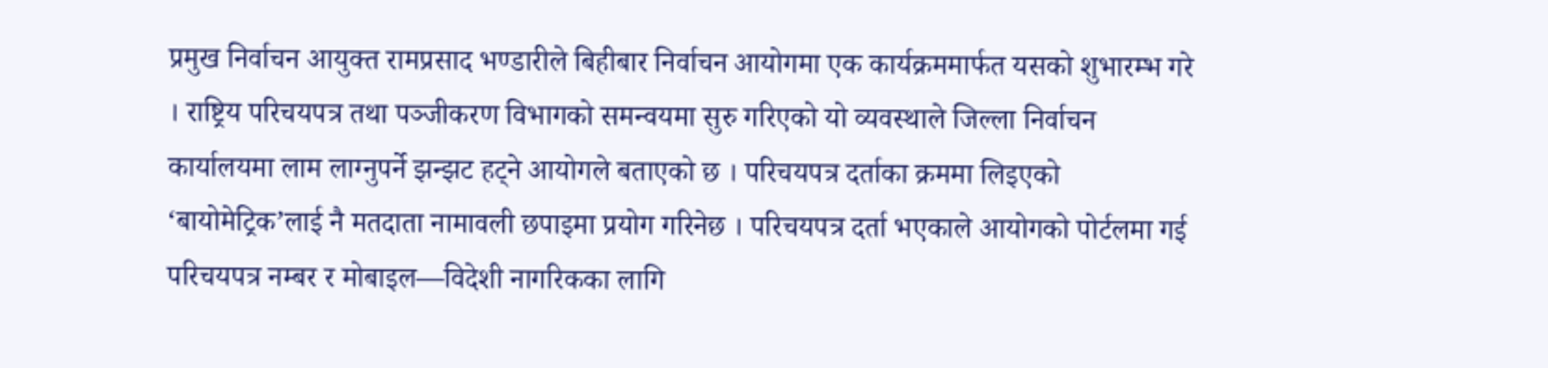प्रमुख निर्वाचन आयुक्त रामप्रसाद भण्डारीले बिहीबार निर्वाचन आयोगमा एक कार्यक्रममार्फत यसको शुभारम्भ गरे । राष्ट्रिय परिचयपत्र तथा पञ्जीकरण विभागको समन्वयमा सुरु गरिएको यो व्यवस्थाले जिल्ला निर्वाचन कार्यालयमा लाम लाग्नुपर्ने झन्झट हट्ने आयोगले बताएको छ । परिचयपत्र दर्ताका क्रममा लिइएको ‘बायोमेट्रिक’लाई नै मतदाता नामावली छपाइमा प्रयोग गरिनेछ । परिचयपत्र दर्ता भएकाले आयोगको पोर्टलमा गई परिचयपत्र नम्बर र मोबाइल—विदेशी नागरिकका लागि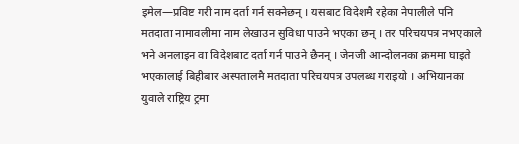इमेल—प्रविष्ट गरी नाम दर्ता गर्न सक्नेछन् । यसबाट विदेशमै रहेका नेपालीले पनि मतदाता नामावलीमा नाम लेखाउन सुविधा पाउने भएका छन् । तर परिचयपत्र नभएकाले भने अनलाइन वा विदेशबाट दर्ता गर्न पाउने छैनन् । जेनजी आन्दोलनका क्रममा घाइते भएकालाई बिहीबार अस्पतालमै मतदाता परिचयपत्र उपलब्ध गराइयो । अभियानका युवाले राष्ट्रिय ट्रमा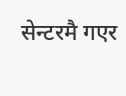सेन्टरमै गएर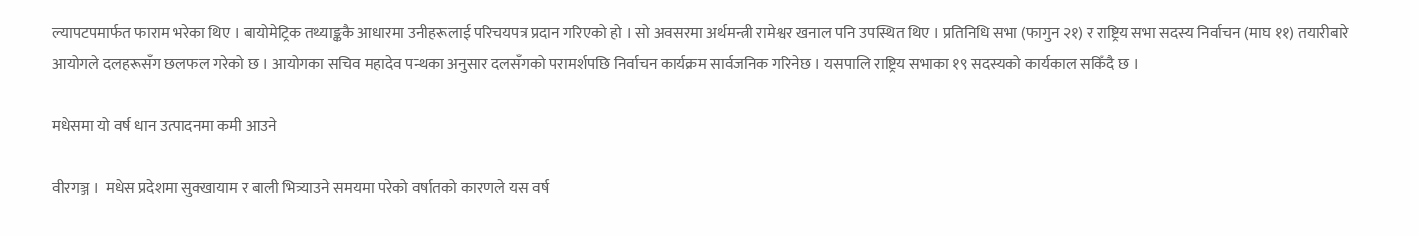ल्यापटपमार्फत फाराम भरेका थिए । बायोमेट्रिक तथ्याङ्ककै आधारमा उनीहरूलाई परिचयपत्र प्रदान गरिएको हो । सो अवसरमा अर्थमन्त्री रामेश्वर खनाल पनि उपस्थित थिए । प्रतिनिधि सभा (फागुन २१) र राष्ट्रिय सभा सदस्य निर्वाचन (माघ ११) तयारीबारे आयोगले दलहरूसँग छलफल गरेको छ । आयोगका सचिव महादेव पन्थका अनुसार दलसँगको परामर्शपछि निर्वाचन कार्यक्रम सार्वजनिक गरिनेछ । यसपालि राष्ट्रिय सभाका १९ सदस्यको कार्यकाल सकिँदै छ ।

मधेसमा यो वर्ष धान उत्पादनमा कमी आउने

वीरगञ्ज ।  मधेस प्रदेशमा सुक्खायाम र बाली भित्र्याउने समयमा परेको वर्षातको कारणले यस वर्ष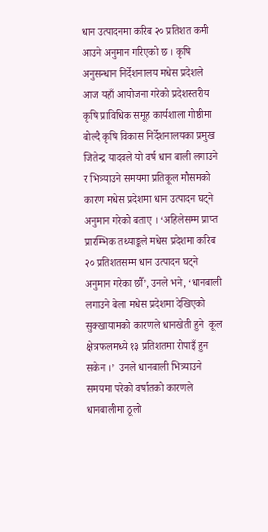धान उत्पादनमा करिब २० प्रतिशत कमी आउने अनुमान गरिएको छ । कृषि अनुसन्धान निर्देशनालय मधेस प्रदेशले आज यहाँ आयोजना गरेको प्रदेशस्तरीय कृषि प्राविधिक समूह कार्यशाला गोष्ठीमा बोल्दै कृषि विकास निर्देशनालयका प्रमुख जितेन्द्र यादवले यो वर्ष धान बाली लगाउने र भित्र्याउने समयमा प्रतिकूल मौसमको कारण मधेस प्रदेशमा धान उत्पादन घट्ने अनुमान गरेको बताए । ‘अहिलेसम्म प्राप्त प्रारम्भिक तथ्याङ्कले मधेस प्रदेशमा करिब २० प्रतिशतसम्म धान उत्पादन घट्ने अनुमान गरेका छौँ’, उनले भने, ‘धानबाली लगाउने बेला मधेस प्रदेशमा देखिएको सुक्खायामको कारणले धानखेती हुने  कूल क्षेत्रफलमध्ये १३ प्रतिशतमा रोपाइँ हुन सकेन ।’  उनले धानबाली भित्र्याउने समयमा परेको वर्षातको कारणले धानबालीमा ठूलो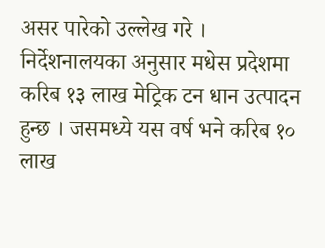असर पारेको उल्लेख गरे । निर्देशनालयका अनुसार मधेस प्रदेशमा करिब १३ लाख मेट्रिक टन धान उत्पादन हुन्छ । जसमध्ये यस वर्ष भने करिब १० लाख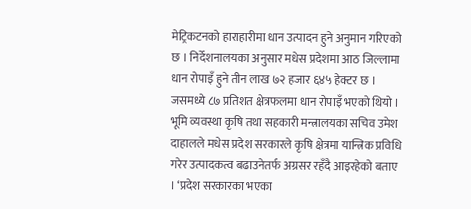मेट्रिकटनको हाराहारीमा धान उत्पादन हुने अनुमान गरिएको छ । निर्देशनालयका अनुसार मधेस प्रदेशमा आठ जिल्लामा धान रोपाइँ हुने तीन लाख ७२ हजार ६४५ हेक्टर छ । जसमध्ये ८७ प्रतिशत क्षेत्रफलमा धान रोपाइँ भएको थियो । भूमि व्यवस्था कृषि तथा सहकारी मन्त्रालयका सचिव उमेश दाहालले मधेस प्रदेश सरकारले कृषि क्षेत्रमा यान्त्रिक प्रविधि गरेर उत्पादकत्व बढाउनेतर्फ अग्रसर रहँदै आइरहेको बताए । ‘प्रदेश सरकारका भएका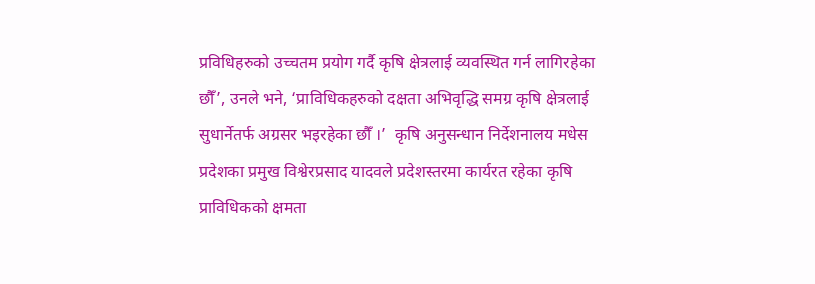प्रविधिहरुको उच्चतम प्रयोग गर्दै कृषि क्षेत्रलाई व्यवस्थित गर्न लागिरहेका छौँ’, उनले भने, ‘प्राविधिकहरुको दक्षता अभिवृद्धि समग्र कृषि क्षेत्रलाई सुधार्नेतर्फ अग्रसर भइरहेका छौँ ।’  कृषि अनुसन्धान निर्देशनालय मधेस प्रदेशका प्रमुख विश्वेरप्रसाद यादवले प्रदेशस्तरमा कार्यरत रहेका कृषि प्राविधिकको क्षमता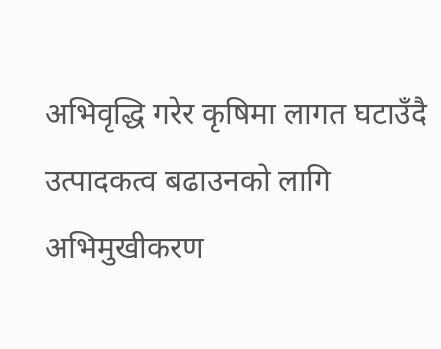अभिवृद्धि गरेर कृषिमा लागत घटाउँदै उत्पादकत्व बढाउनको लागि अभिमुखीकरण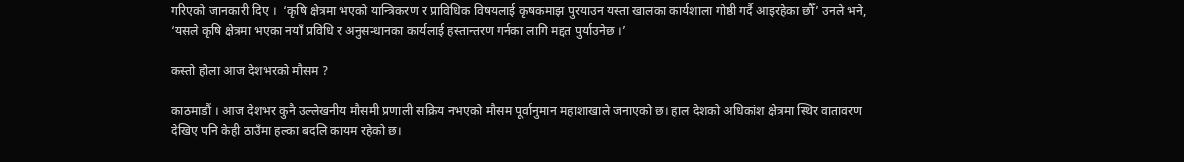गरिएको जानकारी दिए ।  ‘कृषि क्षेत्रमा भएको यान्त्रिकरण र प्राविधिक विषयलाई कृषकमाझ पुरयाउन यस्ता खालका कार्यशाला गोष्ठी गर्दै आइरहेका छौँ’ उनले भने, ‘यसले कृषि क्षेत्रमा भएका नयाँ प्रविधि र अनुसन्धानका कार्यलाई हस्तान्तरण गर्नका लागि मद्दत पुर्याउनेछ ।’

कस्तो होला आज देशभरको मौसम ?

काठमाडौं । आज देशभर कुनै उल्लेखनीय मौसमी प्रणाली सक्रिय नभएको मौसम पूर्वानुमान महाशाखाले जनाएको छ। हाल देशको अधिकांश क्षेत्रमा स्थिर वातावरण देखिए पनि केही ठाउँमा हल्का बदलि कायम रहेको छ।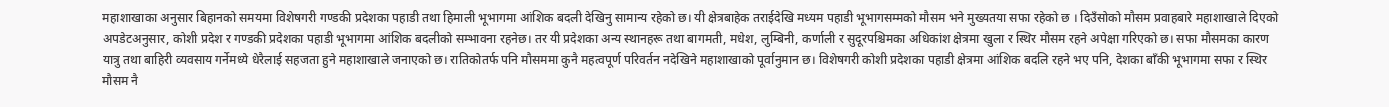महाशाखाका अनुसार बिहानको समयमा विशेषगरी गण्डकी प्रदेशका पहाडी तथा हिमाली भूभागमा आंशिक बदली देखिनु सामान्य रहेको छ। यी क्षेत्रबाहेक तराईदेखि मध्यम पहाडी भूभागसम्मको मौसम भने मुख्यतया सफा रहेको छ । दिउँसोको मौसम प्रवाहबारे महाशाखाले दिएको अपडेटअनुसार, कोशी प्रदेश र गण्डकी प्रदेशका पहाडी भूभागमा आंशिक बदलीको सम्भावना रहनेछ। तर यी प्रदेशका अन्य स्थानहरू तथा बागमती, मधेश, लुम्बिनी, कर्णाली र सुदूरपश्चिमका अधिकांश क्षेत्रमा खुला र स्थिर मौसम रहने अपेक्षा गरिएको छ। सफा मौसमका कारण यात्रु तथा बाहिरी व्यवसाय गर्नेमध्ये धेरैलाई सहजता हुने महाशाखाले जनाएको छ। रातिकोतर्फ पनि मौसममा कुनै महत्वपूर्ण परिवर्तन नदेखिने महाशाखाको पूर्वानुमान छ। विशेषगरी कोशी प्रदेशका पहाडी क्षेत्रमा आंशिक बदलि रहने भए पनि, देशका बाँकी भूभागमा सफा र स्थिर मौसम नै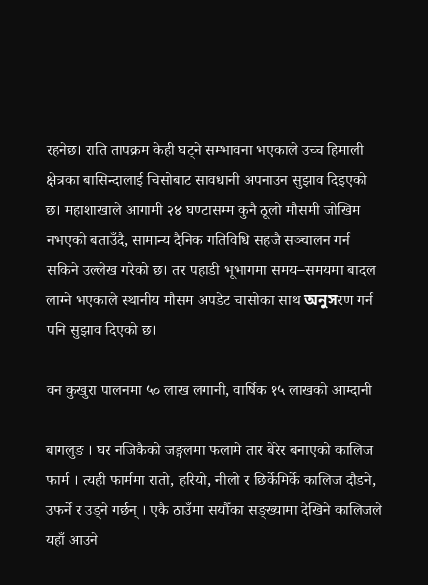रहनेछ। राति तापक्रम केही घट्ने सम्भावना भएकाले उच्च हिमाली क्षेत्रका बासिन्दालाई चिसोबाट सावधानी अपनाउन सुझाव दिइएको छ। महाशाखाले आगामी २४ घण्टासम्म कुनै ठूलो मौसमी जोखिम नभएको बताउँदै, सामान्य दैनिक गतिविधि सहजै सञ्चालन गर्न सकिने उल्लेख गरेको छ। तर पहाडी भूभागमा समय–समयमा बादल लाग्ने भएकाले स्थानीय मौसम अपडेट चासोका साथ অনুসरण गर्न पनि सुझाव दिएको छ।

वन कुखुरा पालनमा ५० लाख लगानी, वार्षिक १५ लाखको आम्दानी

बागलुङ । घर नजिकैको जङ्गलमा फलामे तार बेरेर बनाएको कालिज फार्म । त्यही फार्ममा रातो, हरियो, नीलो र छिर्केमिर्के कालिज दौडने, उफर्ने र उड्ने गर्छन् । एकै ठाउँमा सयौँका सङ्ख्यामा देखिने कालिजले यहाँ आउने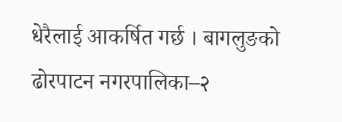धेरैलाई आकर्षित गर्छ । बागलुङको ढोरपाटन नगरपालिका–२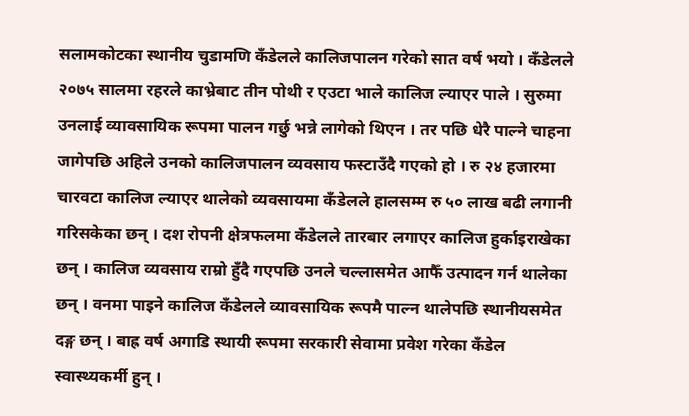सलामकोटका स्थानीय चुडामणि कँडेलले कालिजपालन गरेको सात वर्ष भयो । कँडेलले २०७५ सालमा रहरले काभ्रेबाट तीन पोथी र एउटा भाले कालिज ल्याएर पाले । सुरुमा उनलाई व्यावसायिक रूपमा पालन गर्छु भन्ने लागेको थिएन । तर पछि धेरै पाल्ने चाहना जागेपछि अहिले उनको कालिजपालन व्यवसाय फस्टाउँदै गएको हो । रु २४ हजारमा चारवटा कालिज ल्याएर थालेको व्यवसायमा कँडेलले हालसम्म रु ५० लाख बढी लगानी गरिसकेका छन् । दश रोपनी क्षेत्रफलमा कँडेलले तारबार लगाएर कालिज हुर्काइराखेका छन् । कालिज व्यवसाय राम्रो हुँदै गएपछि उनले चल्लासमेत आफैँ उत्पादन गर्न थालेका छन् । वनमा पाइने कालिज कँडेलले व्यावसायिक रूपमै पाल्न थालेपछि स्थानीयसमेत दङ्ग छन् । बाह्र वर्ष अगाडि स्थायी रूपमा सरकारी सेवामा प्रवेश गरेका कँडेल स्वास्थ्यकर्मी हुन् ।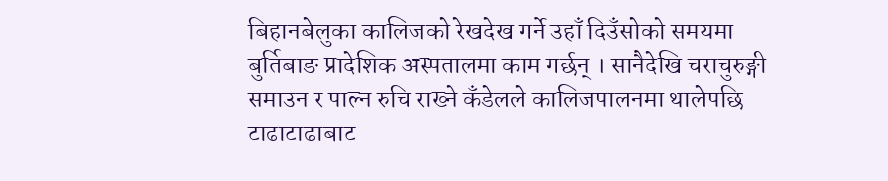बिहानबेलुका कालिजको रेखदेख गर्ने उहाँ दिउँसोको समयमा बुर्तिबाङ प्रादेशिक अस्पतालमा काम गर्छन् । सानैदेखि चराचुरुङ्गी समाउन र पाल्न रुचि राख्ने कँडेलले कालिजपालनमा थालेपछि टाढाटाढाबाट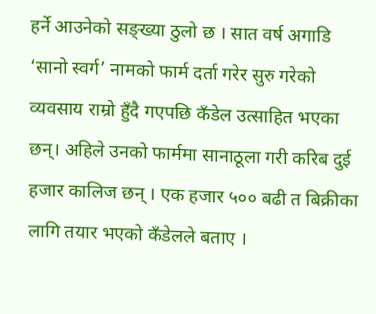हर्ने आउनेको सङ्ख्या ठुलो छ । सात वर्ष अगाडि ‘सानो स्वर्ग’ नामको फार्म दर्ता गरेर सुरु गरेको व्यवसाय राम्रो हुँदै गएपछि कँडेल उत्साहित भएका छन्। अहिले उनको फार्ममा सानाठूला गरी करिब दुई हजार कालिज छन् । एक हजार ५०० बढी त बिक्रीका लागि तयार भएको कँडेलले बताए ।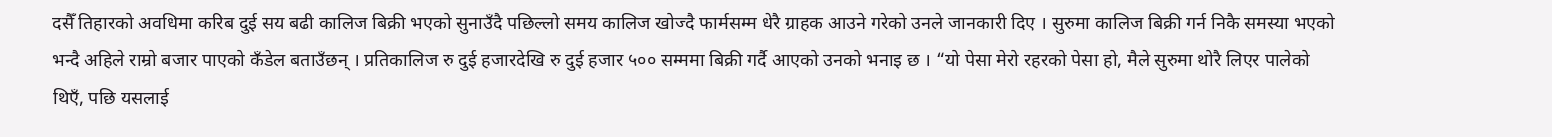दसैँ तिहारको अवधिमा करिब दुई सय बढी कालिज बिक्री भएको सुनाउँदै पछिल्लो समय कालिज खोज्दै फार्मसम्म धेरै ग्राहक आउने गरेको उनले जानकारी दिए । सुरुमा कालिज बिक्री गर्न निकै समस्या भएको भन्दै अहिले राम्रो बजार पाएको कँडेल बताउँछन् । प्रतिकालिज रु दुई हजारदेखि रु दुई हजार ५०० सम्ममा बिक्री गर्दै आएको उनको भनाइ छ । “यो पेसा मेरो रहरको पेसा हो, मैले सुरुमा थोरै लिएर पालेको थिएँ, पछि यसलाई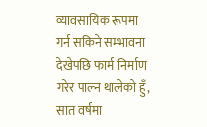व्यावसायिक रूपमा गर्न सकिने सम्भावना देखेपछि फार्म निर्माण गरेर पाल्न थालेको हुँ, सात वर्षमा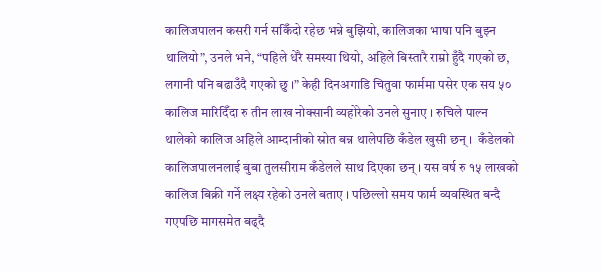कालिजपालन कसरी गर्न सकिँदो रहेछ भन्ने बुझियो, कालिजका भाषा पनि बुझ्न थालियो”, उनले भने, “पहिले धेरै समस्या थियो, अहिले बिस्तारै राम्रो हुँदै गएको छ, लगानी पनि बढाउँदै गएको छु ।” केही दिनअगाडि चितुवा फार्ममा पसेर एक सय ५० कालिज मारिदिँदा रु तीन लाख नोक्सानी व्यहोरेको उनले सुनाए । रुचिले पाल्न थालेको कालिज अहिले आम्दानीको स्रोत बन्न थालेपछि कँडेल खुसी छन् ।  कँडेलको कालिजपालनलाई बुबा तुलसीराम कँडेलले साथ दिएका छन् । यस वर्ष रु १५ लाखको कालिज बिक्री गर्ने लक्ष्य रहेको उनले बताए । पछिल्लो समय फार्म व्यवस्थित बन्दै गएपछि मागसमेत बढ्दै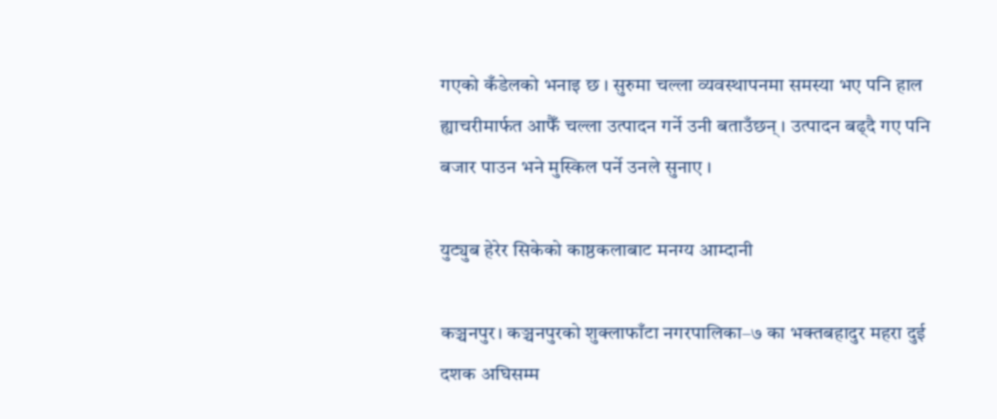गएको कँडेलको भनाइ छ । सुरुमा चल्ला व्यवस्थापनमा समस्या भए पनि हाल ह्याचरीमार्फत आफैँ चल्ला उत्पादन गर्ने उनी बताउँछन् । उत्पादन बढ्दै गए पनि बजार पाउन भने मुस्किल पर्ने उनले सुनाए ।

युट्युब हेरेर सिकेको काष्ठकलाबाट मनग्य आम्दानी

कञ्चनपुर। कञ्चनपुरको शुक्लाफाँटा नगरपालिका–७ का भक्तबहादुर महरा दुई दशक अघिसम्म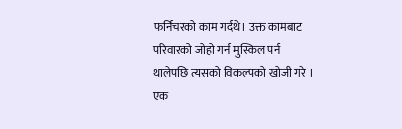फर्निचरको काम गर्दथे। उक्त कामबाट परिवारको जोहो गर्न मुस्किल पर्न थालेपछि त्यसको विकल्पको खोजी गरे । एक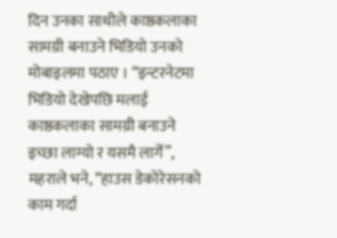दिन उनका साथीले काष्ठकलाका सामग्री बनाउने भिडियो उनको मोबाइलमा पठाए । “इन्टरनेटमा भिडियो देखेपछि मलाई काष्ठकलाका सामग्री बनाउने इच्छा लाग्यो र यसमै लागेँ”, महराले भने, “हाउस डेकोरेसनको काम गर्दा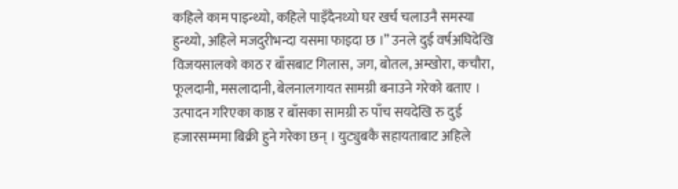कहिले काम पाइन्थ्यो, कहिले पाइँदैनथ्यो घर खर्च चलाउनै समस्या हुन्थ्यो, अहिले मजदुरीभन्दा यसमा फाइदा छ ।” उनले दुई वर्षअघिदेखि विजयसालको काठ र बाँसबाट गिलास, जग, बोतल, अम्खोरा, कचौरा, फूलदानी, मसलादानी, बेलनालगायत सामग्री बनाउने गरेको बताए । उत्पादन गरिएका काष्ठ र बाँसका सामग्री रु पाँच सयदेखि रु दुई हजारसम्ममा बिक्री हुने गरेका छन् । युट्युबकै सहायताबाट अहिले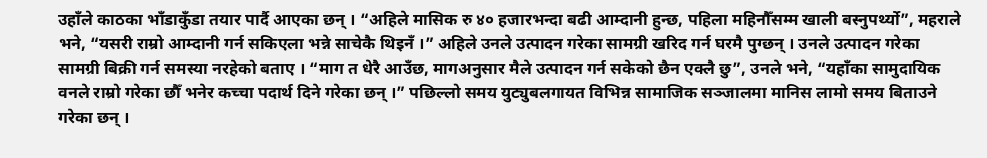उहाँले काठका भाँडाकुँडा तयार पार्दै आएका छन् । “अहिले मासिक रु ४० हजारभन्दा बढी आम्दानी हुन्छ, पहिला महिनौँसम्म खाली बस्नुपर्थ्यो”, महराले भने, “यसरी राम्रो आम्दानी गर्न सकिएला भन्ने साचेकै थिइनँ ।” अहिले उनले उत्पादन गरेका सामग्री खरिद गर्न घरमै पुग्छन् । उनले उत्पादन गरेका सामग्री बिक्री गर्न समस्या नरहेको बताए । “माग त धेरै आउँछ, मागअनुसार मैले उत्पादन गर्न सकेको छैन एक्लै छु”, उनले भने, “यहाँका सामुदायिक वनले राम्रो गरेका छौँ भनेर कच्चा पदार्थ दिने गरेका छन् ।” पछिल्लो समय युट्युबलगायत विभिन्न सामाजिक सञ्जालमा मानिस लामो समय बिताउने गरेका छन् ।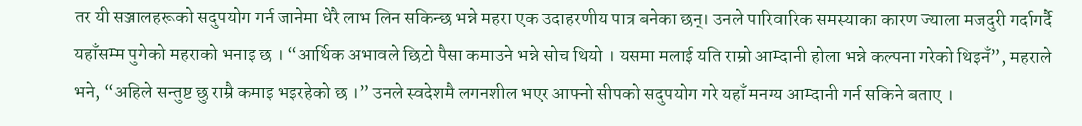तर यी सञ्जालहरूको सदुपयोग गर्न जानेमा धेरै लाभ लिन सकिन्छ भन्ने महरा एक उदाहरणीय पात्र बनेका छन्। उनले पारिवारिक समस्याका कारण ज्याला मजदुरी गर्दागर्दै यहाँसम्म पुगेको महराको भनाइ छ । “आर्थिक अभावले छिटो पैसा कमाउने भन्ने सोच थियो । यसमा मलाई यति राम्रो आम्दानी होला भन्ने कल्पना गरेको थिइनँ”, महराले भने, “अहिले सन्तुष्ट छु राम्रै कमाइ भइरहेको छ ।” उनले स्वदेशमै लगनशील भएर आफ्नो सीपको सदुपयोग गरे यहाँ मनग्य आम्दानी गर्न सकिने बताए ।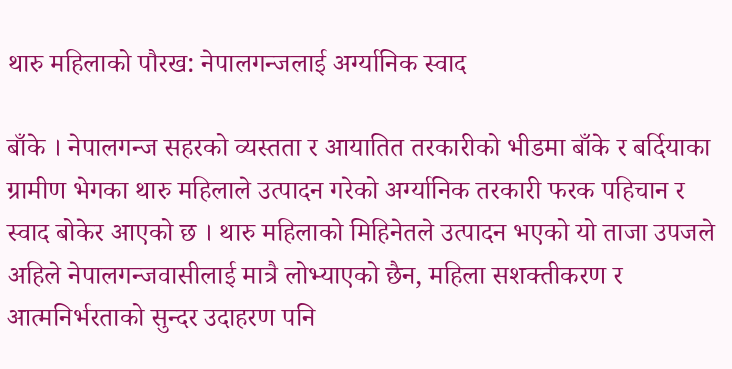थारु महिलाको पौरख: नेपालगन्जलाई अर्ग्यानिक स्वाद

बाँके । नेपालगन्ज सहरको व्यस्तता र आयातित तरकारीको भीडमा बाँके र बर्दियाका ग्रामीण भेगका थारु महिलाले उत्पादन गरेको अर्ग्यानिक तरकारी फरक पहिचान र स्वाद बोकेर आएको छ । थारु महिलाको मिहिनेतले उत्पादन भएको यो ताजा उपजले अहिले नेपालगन्जवासीलाई मात्रै लोभ्याएको छैन, महिला सशक्तीकरण र आत्मनिर्भरताको सुन्दर उदाहरण पनि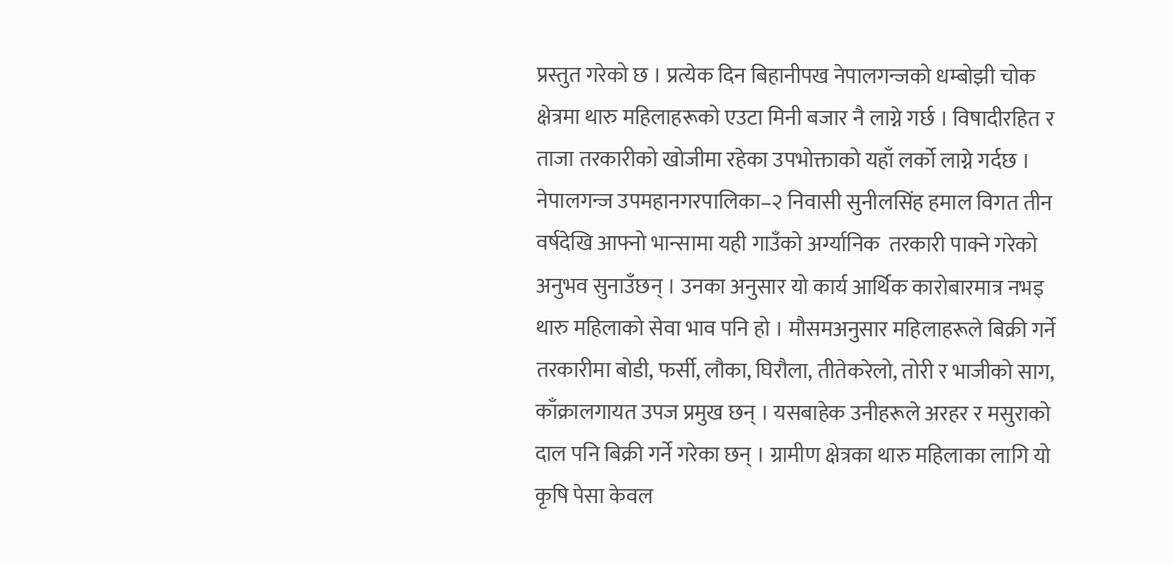प्रस्तुत गरेको छ । प्रत्येक दिन बिहानीपख नेपालगन्जको धम्बोझी चोक क्षेत्रमा थारु महिलाहरूको एउटा मिनी बजार नै लाग्ने गर्छ । विषादीरहित र ताजा तरकारीको खोजीमा रहेका उपभोक्ताको यहाँ लर्को लाग्ने गर्दछ । नेपालगन्ज उपमहानगरपालिका–२ निवासी सुनीलसिंह हमाल विगत तीन वर्षदेखि आफ्नो भान्सामा यही गाउँको अर्ग्यानिक  तरकारी पाक्ने गरेको अनुभव सुनाउँछन् । उनका अनुसार यो कार्य आर्थिक कारोबारमात्र नभइ थारु महिलाको सेवा भाव पनि हो । मौसमअनुसार महिलाहरूले बिक्री गर्ने तरकारीमा बोडी, फर्सी, लौका, घिरौला, तीतेकरेलो, तोरी र भाजीको साग, काँक्रालगायत उपज प्रमुख छन् । यसबाहेक उनीहरूले अरहर र मसुराको दाल पनि बिक्री गर्ने गरेका छन् । ग्रामीण क्षेत्रका थारु महिलाका लागि यो कृषि पेसा केवल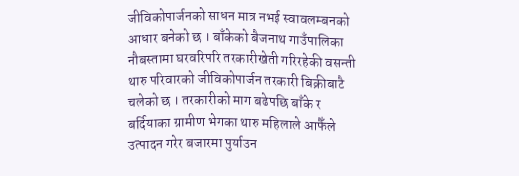जीविकोपार्जनको साधन मात्र नभई स्वावलम्बनको आधार बनेको छ । बाँकेको बैजनाथ गाउँपालिका नौबस्तामा घरवरिपरि तरकारीखेती गरिरहेकी वसन्ती थारु परिवारको जीविकोपार्जन तरकारी बिक्रीबाटै चलेको छ । तरकारीको माग बढेपछि बाँके र बर्दियाका ग्रामीण भेगका थारु महिलाले आफैँले उत्पादन गरेर बजारमा पुर्याउन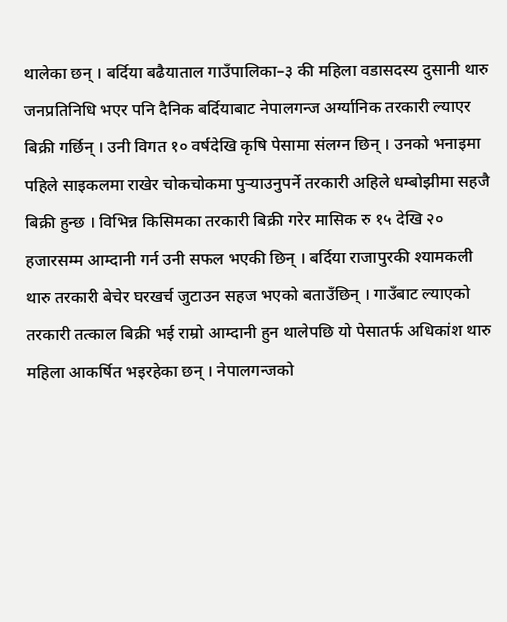थालेका छन् । बर्दिया बढैयाताल गाउँपालिका–३ की महिला वडासदस्य दुसानी थारु जनप्रतिनिधि भएर पनि दैनिक बर्दियाबाट नेपालगन्ज अर्ग्यानिक तरकारी ल्याएर बिक्री गर्छिन् । उनी विगत १० वर्षदेखि कृषि पेसामा संलग्न छिन् । उनको भनाइमा पहिले साइकलमा राखेर चोकचोकमा पुर्‍याउनुपर्ने तरकारी अहिले धम्बोझीमा सहजै बिक्री हुन्छ । विभिन्न किसिमका तरकारी बिक्री गरेर मासिक रु १५ देखि २० हजारसम्म आम्दानी गर्न उनी सफल भएकी छिन् । बर्दिया राजापुरकी श्यामकली थारु तरकारी बेचेर घरखर्च जुटाउन सहज भएको बताउँछिन् । गाउँबाट ल्याएको तरकारी तत्काल बिक्री भई राम्रो आम्दानी हुन थालेपछि यो पेसातर्फ अधिकांश थारु महिला आकर्षित भइरहेका छन् । नेपालगन्जको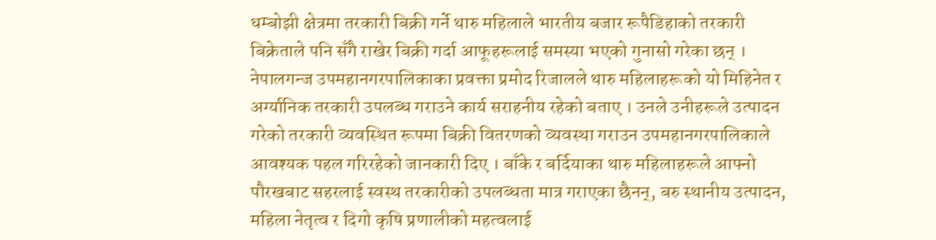धम्बोझी क्षेत्रमा तरकारी बिक्री गर्ने थारु महिलाले भारतीय बजार रूपैडिहाको तरकारी बिक्रेताले पनि सँगै राखेर बिक्री गर्दा आफूहरूलाई समस्या भएको गुनासो गरेका छन् ।  नेपालगन्ज उपमहानगरपालिकाका प्रवक्ता प्रमोद रिजालले थारु महिलाहरूको यो मिहिनेत र अर्ग्यानिक तरकारी उपलब्ध गराउने कार्य सराहनीय रहेको बताए । उनले उनीहरूले उत्पादन गरेको तरकारी व्यवस्थित रूपमा बिक्री वितरणको व्यवस्था गराउन उपमहानगरपालिकाले आवश्यक पहल गरिरहेको जानकारी दिए । बाँके र बर्दियाका थारु महिलाहरूले आफ्नो पौरखबाट सहरलाई स्वस्थ तरकारीको उपलब्धता मात्र गराएका छैनन्, बरु स्थानीय उत्पादन, महिला नेतृत्व र दिगो कृषि प्रणालीको महत्वलाई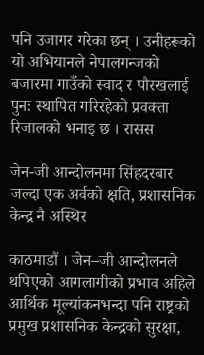पनि उजागर गरेका छन् । उनीहरूको यो अभियानले नेपालगन्जको बजारमा गाउँको स्वाद र पौरखलाई पुनः स्थापित गरिरहेको प्रवक्ता रिजालको भनाइ छ । रासस

जेन-जी आन्दोलनमा सिंहदरबार जल्दा एक अर्वको क्षति, प्रशासनिक केन्द्र नै अस्थिर

काठमाडौं । जेन–जी आन्दोलनले थपिएको आगलागीको प्रभाव अहिले आर्थिक मूल्यांकनभन्दा पनि राष्ट्रको प्रमुख प्रशासनिक केन्द्रको सुरक्षा,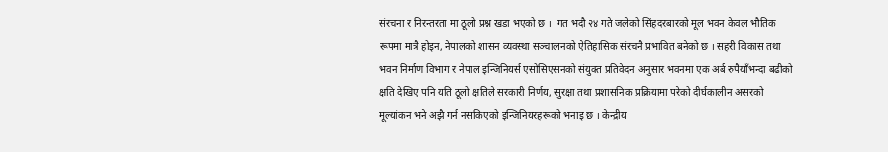संरचना र निरन्तरता मा ठूलो प्रश्न खडा भएको छ ।  गत भदौ २४ गते जलेको सिंहदरबारको मूल भवन केवल भौतिक रूपमा मात्रै होइन, नेपालको शासन व्यवस्था सञ्चालनको ऐतिहासिक संरचनै प्रभावित बनेको छ । सहरी विकास तथा भवन निर्माण विभाग र नेपाल इन्जिनियर्स एसोसिएसनको संयुक्त प्रतिवेदन अनुसार भवनमा एक अर्ब रुपैयाँभन्दा बढीको क्षति देखिए पनि यति ठूलो क्षतिले सरकारी निर्णय, सुरक्षा तथा प्रशासनिक प्रक्रियामा परेको दीर्घकालीन असरको मूल्यांकन भने अझै गर्न नसकिएको इन्जिनियरहरूको भनाइ छ । केन्द्रीय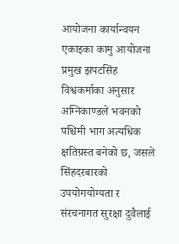आयोजना कार्यान्वयन एकाइका कामु आयोजना प्रमुख झपटसिंह विश्वकर्माका अनुसार अग्निकाण्डले भवनको पश्चिमी भाग अत्यधिक क्षतिग्रस्त बनेको छ, जसले सिंहदरबारको उपयोगयोग्यता र संरचनागत सुरक्षा दुवैलाई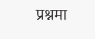प्रश्नमा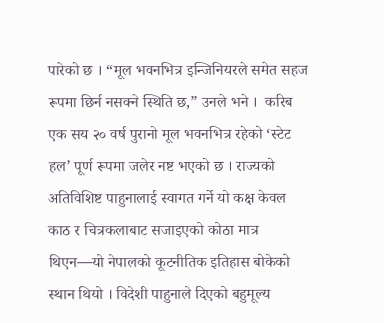पारेको छ । “मूल भवनभित्र इन्जिनियरले समेत सहज रूपमा छिर्न नसक्ने स्थिति छ,” उनले भने ।  करिब एक सय २० वर्ष पुरानो मूल भवनभित्र रहेको ‘स्टेट हल’ पूर्ण रूपमा जलेर नष्ट भएको छ । राज्यको अतिविशिष्ट पाहुनालाई स्वागत गर्ने यो कक्ष केवल काठ र चित्रकलाबाट सजाइएको कोठा मात्र थिएन—यो नेपालको कूटनीतिक इतिहास बोकेको स्थान थियो । विदेशी पाहुनाले दिएको बहुमूल्य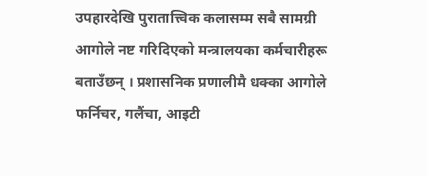उपहारदेखि पुरातात्त्विक कलासम्म सबै सामग्री आगोले नष्ट गरिदिएको मन्त्रालयका कर्मचारीहरू बताउँछन् । प्रशासनिक प्रणालीमै धक्का आगोले फर्निचर, गलैंचा, आइटी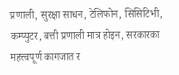प्रणाली, सुरक्षा साधन, टेलिफोन, सिसिटिभी, कम्प्युटर, बत्ती प्रणाली मात्र होइन, सरकारका महत्त्वपूर्ण कागजात र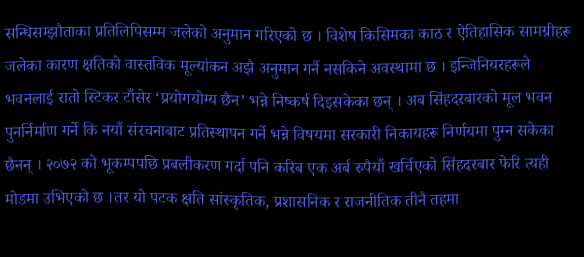सन्धिसम्झौताका प्रतिलिपिसम्म जलेको अनुमान गरिएको छ । विशेष किसिमका काठ र ऐतिहासिक सामग्रीहरू जलेका कारण क्षतिको वास्तविक मूल्यांकन अझै अनुमान गर्नै नसकिने अवस्थामा छ । इन्जिनियरहरूले भवनलाई रातो स्टिकर टाँसेर ‘प्रयोगयोग्य छैन’ भन्ने निष्कर्ष दिइसकेका छन् । अब सिंहदरबारको मूल भवन पुनर्निर्माण गर्ने कि नयाँ संरचनाबाट प्रतिस्थापन गर्ने भन्ने विषयमा सरकारी निकायहरू निर्णयमा पुग्न सकेका छैनन् । २०७२ को भूकम्पपछि प्रबलीकरण गर्दा पनि करिब एक अर्ब रुपैयाँ खर्चिएको सिंहदरबार फेरि त्यही मोडमा उभिएको छ ।तर यो पटक क्षति सांस्कृतिक, प्रशासनिक र राजनीतिक तीनै तहमा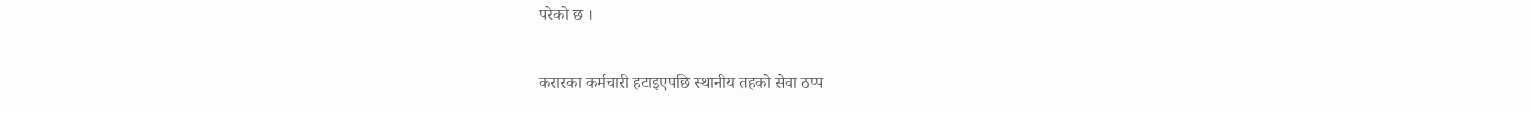परेको छ ।

करारका कर्मचारी हटाइएपछि स्थानीय तहको सेवा ठप्प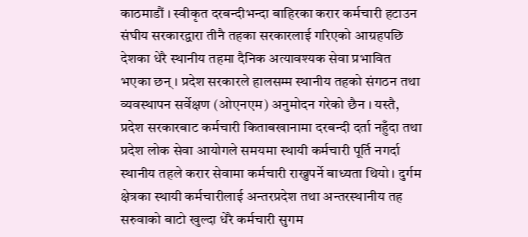काठमाडौं । स्वीकृत दरबन्दीभन्दा बाहिरका करार कर्मचारी हटाउन संघीय सरकारद्वारा तीनै तहका सरकारलाई गरिएको आग्रहपछि देशका धेरै स्थानीय तहमा दैनिक अत्यावश्यक सेवा प्रभावित भएका छन् । प्रदेश सरकारले हालसम्म स्थानीय तहको संगठन तथा व्यवस्थापन सर्वेक्षण (ओएनएम) अनुमोदन गरेको छैन । यस्तै, प्रदेश सरकारबाट कर्मचारी किताबखानामा दरबन्दी दर्ता नहुँदा तथा प्रदेश लोक सेवा आयोगले समयमा स्थायी कर्मचारी पूर्ति नगर्दा स्थानीय तहले करार सेवामा कर्मचारी राख्नुपर्ने बाध्यता थियो । दुर्गम क्षेत्रका स्थायी कर्मचारीलाई अन्तरप्रदेश तथा अन्तरस्थानीय तह सरुवाको बाटो खुल्दा धेरै कर्मचारी सुगम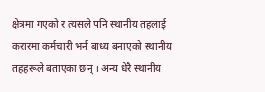क्षेत्रमा गएको र त्यसले पनि स्थानीय तहलाई करारमा कर्मचारी भर्न बाध्य बनाएको स्थानीय तहहरूले बताएका छन् । अन्य धेरै स्थानीय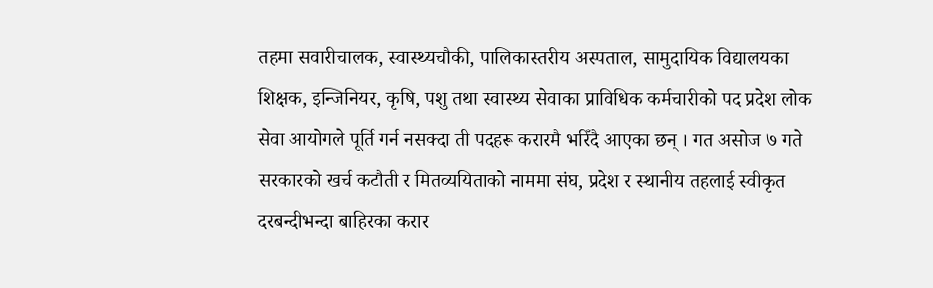तहमा सवारीचालक, स्वास्थ्यचौकी, पालिकास्तरीय अस्पताल, सामुदायिक विद्यालयका शिक्षक, इन्जिनियर, कृषि, पशु तथा स्वास्थ्य सेवाका प्राविधिक कर्मचारीको पद प्रदेश लोक सेवा आयोगले पूर्ति गर्न नसक्दा ती पदहरू करारमै भरिँदै आएका छन् । गत असोज ७ गते सरकारको खर्च कटौती र मितव्ययिताको नाममा संघ, प्रदेश र स्थानीय तहलाई स्वीकृत दरबन्दीभन्दा बाहिरका करार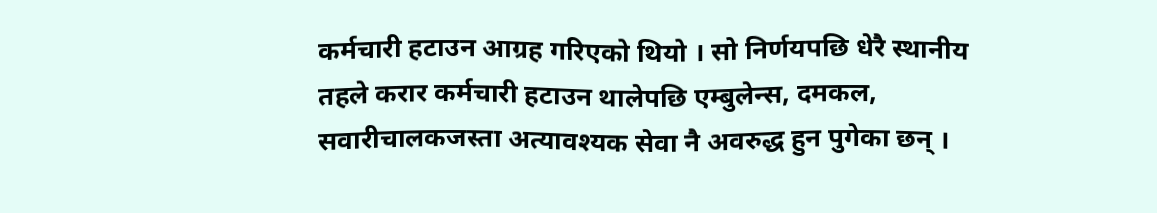कर्मचारी हटाउन आग्रह गरिएको थियो । सो निर्णयपछि धेरै स्थानीय तहले करार कर्मचारी हटाउन थालेपछि एम्बुलेन्स, दमकल, सवारीचालकजस्ता अत्यावश्यक सेवा नै अवरुद्ध हुन पुगेका छन् ।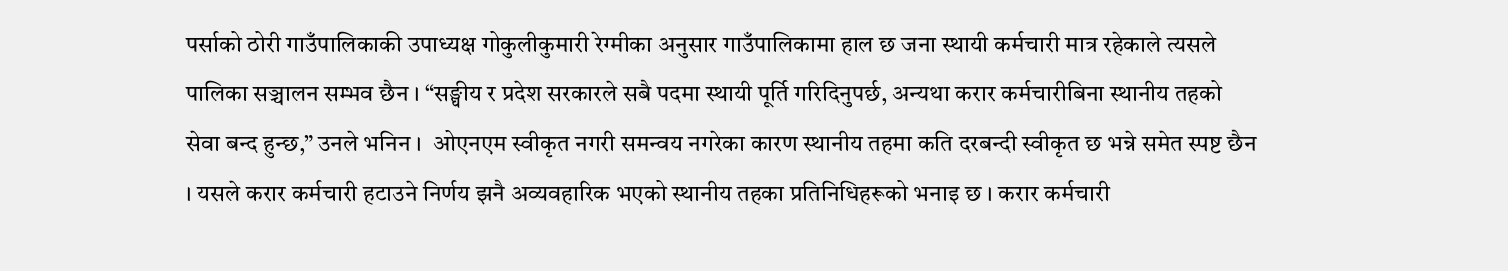पर्साको ठोरी गाउँपालिकाकी उपाध्यक्ष गोकुलीकुमारी रेग्मीका अनुसार गाउँपालिकामा हाल छ जना स्थायी कर्मचारी मात्र रहेकाले त्यसले पालिका सञ्चालन सम्भव छैन । “सङ्घीय र प्रदेश सरकारले सबै पदमा स्थायी पूर्ति गरिदिनुपर्छ, अन्यथा करार कर्मचारीबिना स्थानीय तहको सेवा बन्द हुन्छ,” उनले भनिन ।  ओएनएम स्वीकृत नगरी समन्वय नगरेका कारण स्थानीय तहमा कति दरबन्दी स्वीकृत छ भन्ने समेत स्पष्ट छैन । यसले करार कर्मचारी हटाउने निर्णय झनै अव्यवहारिक भएको स्थानीय तहका प्रतिनिधिहरूको भनाइ छ । करार कर्मचारी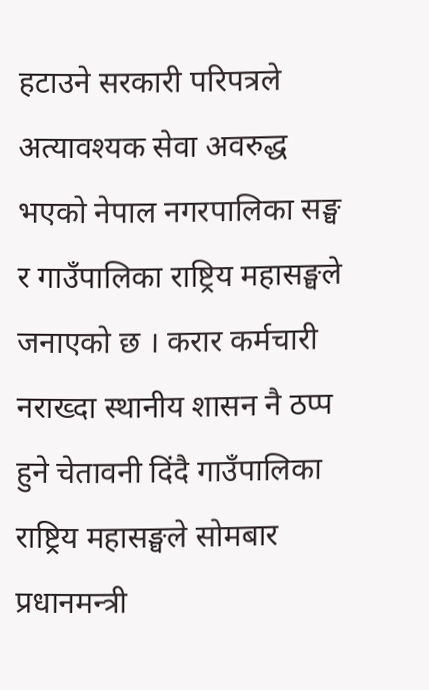हटाउने सरकारी परिपत्रले अत्यावश्यक सेवा अवरुद्ध भएको नेपाल नगरपालिका सङ्घ र गाउँपालिका राष्ट्रिय महासङ्घले जनाएको छ । करार कर्मचारी नराख्दा स्थानीय शासन नै ठप्प हुने चेतावनी दिंदै गाउँपालिका राष्ट्रिय महासङ्घले सोमबार प्रधानमन्त्री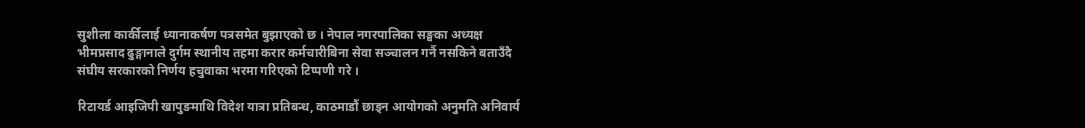सुशीला कार्कीलाई ध्यानाकर्षण पत्रसमेत बुझाएको छ । नेपाल नगरपालिका सङ्घका अध्यक्ष भीमप्रसाद ढुङ्गानाले दुर्गम स्थानीय तहमा करार कर्मचारीबिना सेवा सञ्चालन गर्नै नसकिने बताउँदै संघीय सरकारको निर्णय हचुवाका भरमा गरिएको टिप्पणी गरे ।

रिटायर्ड आइजिपी खापुङमाथि विदेश यात्रा प्रतिबन्ध, काठमाडौं छाड्न आयोगको अनुमति अनिवार्य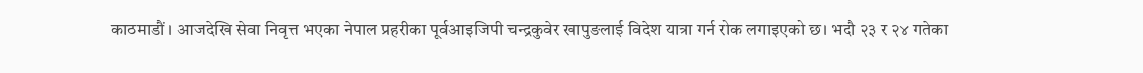काठमाडौं । आजदेखि सेवा निवृत्त भएका नेपाल प्रहरीका पूर्वआइजिपी चन्द्रकुवेर खापुङलाई विदेश यात्रा गर्न रोक लगाइएको छ। भदौ २३ र २४ गतेका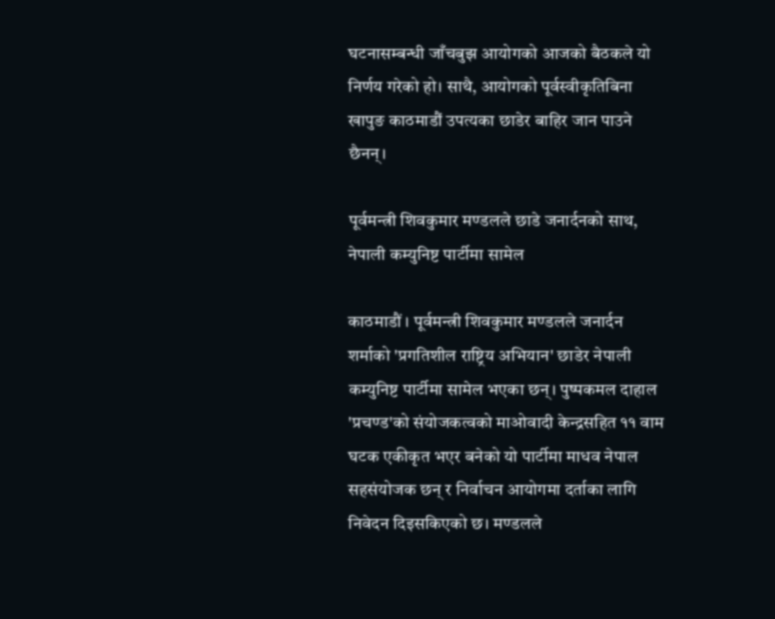घटनासम्बन्धी जाँचबुझ आयोगको आजको बैठकले यो निर्णय गरेको हो। साथै, आयोगको पूर्वस्वीकृतिबिना खापुङ काठमाडौं उपत्यका छाडेर बाहिर जान पाउने छैनन्।

पूर्वमन्त्री शिवकुमार मण्डलले छाडे जनार्दनको साथ, नेपाली कम्युनिष्ट पार्टीमा सामेल

काठमाडौं । पूर्वमन्त्री शिवकुमार मण्डलले जनार्दन शर्माको 'प्रगतिशील राष्ट्रिय अभियान' छाडेर नेपाली कम्युनिष्ट पार्टीमा सामेल भएका छन्। पुष्पकमल दाहाल 'प्रचण्ड'को संयोजकत्वको माओवादी केन्द्रसहित ११ वाम घटक एकीकृत भएर बनेको यो पार्टीमा माधव नेपाल सहसंयोजक छन् र निर्वाचन आयोगमा दर्ताका लागि निवेदन दिइसकिएको छ। मण्डलले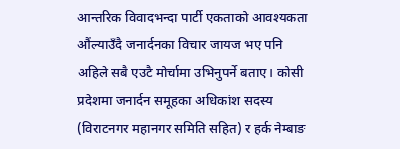आन्तरिक विवादभन्दा पार्टी एकताको आवश्यकता औंल्याउँदै जनार्दनका विचार जायज भए पनि अहिले सबै एउटै मोर्चामा उभिनुपर्ने बताए। कोसी प्रदेशमा जनार्दन समूहका अधिकांश सदस्य (विराटनगर महानगर समिति सहित) र हर्क नेम्बाङ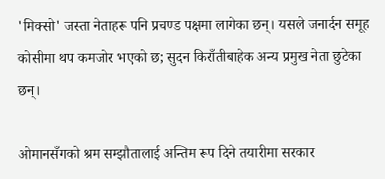'मिक्सो' जस्ता नेताहरू पनि प्रचण्ड पक्षमा लागेका छन्। यसले जनार्दन समूह कोसीमा थप कमजोर भएको छ; सुदन किराँतीबाहेक अन्य प्रमुख नेता छुटेका छन्।

ओमानसँगको श्रम सम्झौतालाई अन्तिम रूप दिने तयारीमा सरकार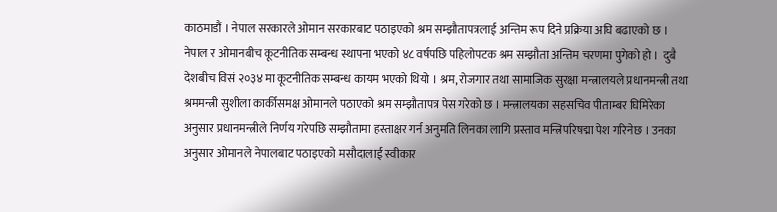काठमाडौं । नेपाल सरकारले ओमान सरकारबाट पठाइएको श्रम सम्झौतापत्रलाई अन्तिम रूप दिने प्रक्रिया अघि बढाएको छ । नेपाल र ओमानबीच कूटनीतिक सम्बन्ध स्थापना भएको ४८ वर्षपछि पहिलोपटक श्रम सम्झौता अन्तिम चरणमा पुगेको हो ।  दुबै देशबीच विसं २०३४ मा कूटनीतिक सम्बन्ध कायम भएको थियो । श्रम, रोजगार तथा सामाजिक सुरक्षा मन्त्रालयले प्रधानमन्त्री तथा श्रममन्त्री सुशीला कार्कीसमक्ष ओमानले पठाएको श्रम सम्झौतापत्र पेस गरेको छ । मन्त्रालयका सहसचिव पीताम्बर घिमिरेका अनुसार प्रधानमन्त्रीले निर्णय गरेपछि सम्झौतामा हस्ताक्षर गर्न अनुमति लिनका लागि प्रस्ताव मन्त्रिपरिषद्मा पेश गरिनेछ । उनका अनुसार ओमानले नेपालबाट पठाइएको मसौदालाई स्वीकार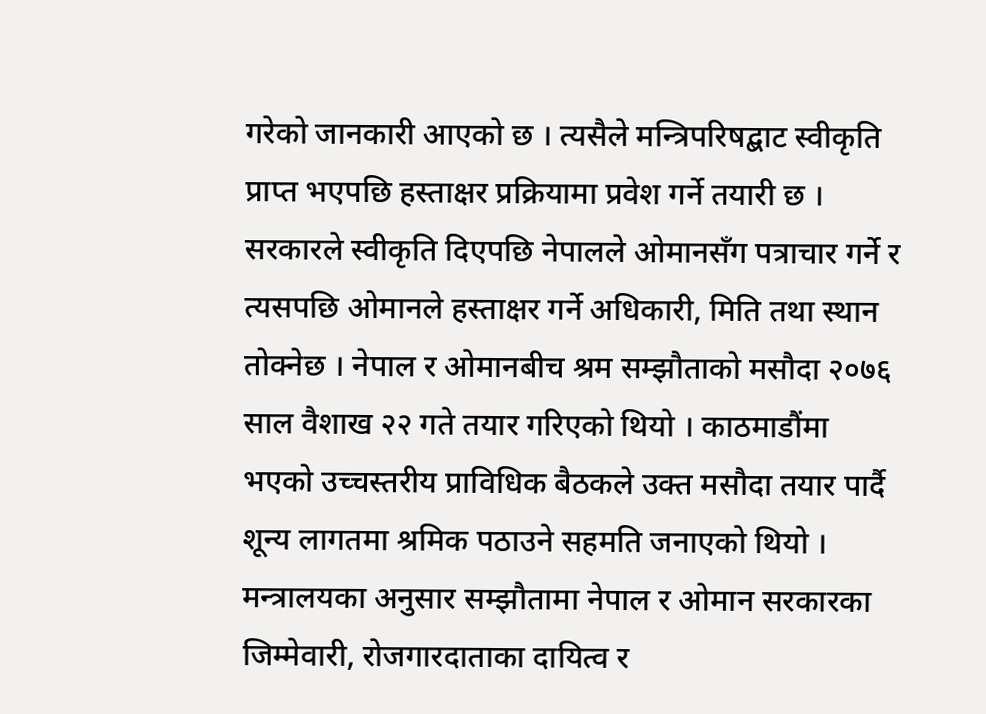गरेको जानकारी आएको छ । त्यसैले मन्त्रिपरिषद्बाट स्वीकृति प्राप्त भएपछि हस्ताक्षर प्रक्रियामा प्रवेश गर्ने तयारी छ । सरकारले स्वीकृति दिएपछि नेपालले ओमानसँग पत्राचार गर्ने र त्यसपछि ओमानले हस्ताक्षर गर्ने अधिकारी, मिति तथा स्थान तोक्नेछ । नेपाल र ओमानबीच श्रम सम्झौताको मसौदा २०७६ साल वैशाख २२ गते तयार गरिएको थियो । काठमाडौंमा भएको उच्चस्तरीय प्राविधिक बैठकले उक्त मसौदा तयार पार्दै शून्य लागतमा श्रमिक पठाउने सहमति जनाएको थियो । मन्त्रालयका अनुसार सम्झौतामा नेपाल र ओमान सरकारका जिम्मेवारी, रोजगारदाताका दायित्व र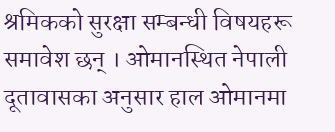श्रमिकको सुरक्षा सम्बन्धी विषयहरू समावेश छन् । ओमानस्थित नेपाली दूतावासका अनुसार हाल ओमानमा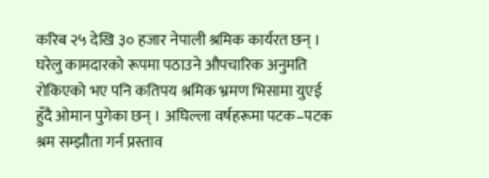करिब २५ देखि ३० हजार नेपाली श्रमिक कार्यरत छन् । घरेलु कामदारको रूपमा पठाउने औपचारिक अनुमति रोकिएको भए पनि कतिपय श्रमिक भ्रमण भिसामा युएई हुँदै ओमान पुगेका छन् । अघिल्ला वर्षहरूमा पटक–पटक श्रम सम्झौता गर्न प्रस्ताव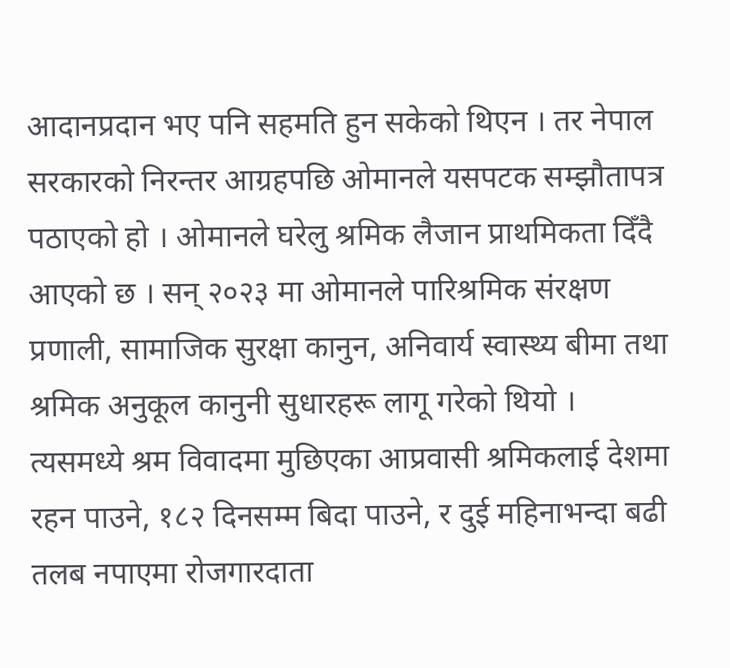आदानप्रदान भए पनि सहमति हुन सकेको थिएन । तर नेपाल सरकारको निरन्तर आग्रहपछि ओमानले यसपटक सम्झौतापत्र पठाएको हो । ओमानले घरेलु श्रमिक लैजान प्राथमिकता दिँदै आएको छ । सन् २०२३ मा ओमानले पारिश्रमिक संरक्षण प्रणाली, सामाजिक सुरक्षा कानुन, अनिवार्य स्वास्थ्य बीमा तथा श्रमिक अनुकूल कानुनी सुधारहरू लागू गरेको थियो । त्यसमध्ये श्रम विवादमा मुछिएका आप्रवासी श्रमिकलाई देशमा रहन पाउने, १८२ दिनसम्म बिदा पाउने, र दुई महिनाभन्दा बढी तलब नपाएमा रोजगारदाता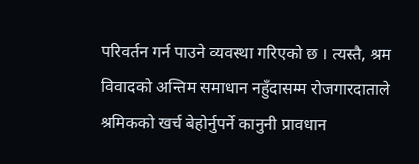परिवर्तन गर्न पाउने व्यवस्था गरिएको छ । त्यस्तै, श्रम विवादको अन्तिम समाधान नहुँदासम्म रोजगारदाताले श्रमिकको खर्च बेहोर्नुपर्ने कानुनी प्रावधान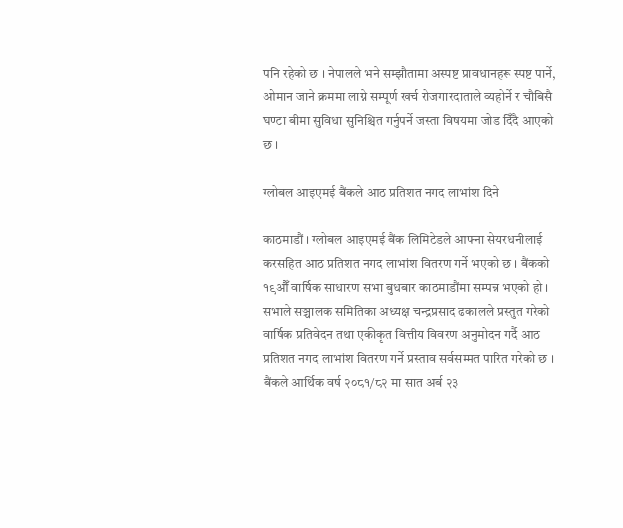पनि रहेको छ । नेपालले भने सम्झौतामा अस्पष्ट प्रावधानहरू स्पष्ट पार्ने, ओमान जाने क्रममा लाग्ने सम्पूर्ण खर्च रोजगारदाताले व्यहोर्ने र चौबिसै घण्टा बीमा सुविधा सुनिश्चित गर्नुपर्ने जस्ता विषयमा जोड दिँदै आएको छ ।

ग्लोबल आइएमई बैंकले आठ प्रतिशत नगद लाभांश दिने

काठमाडौं । ग्लोबल आइएमई बैंक लिमिटेडले आफ्ना सेयरधनीलाई करसहित आठ प्रतिशत नगद लाभांश वितरण गर्ने भएको छ । बैंकको १९औँ वार्षिक साधारण सभा बुधबार काठमाडौंमा सम्पन्न भएको हो । सभाले सञ्चालक समितिका अध्यक्ष चन्द्रप्रसाद ढकालले प्रस्तुत गरेको वार्षिक प्रतिवेदन तथा एकीकृत वित्तीय विवरण अनुमोदन गर्दै आठ प्रतिशत नगद लाभांश वितरण गर्ने प्रस्ताव सर्वसम्मत पारित गरेको छ । बैंकले आर्थिक वर्ष २०८१/८२ मा सात अर्ब २३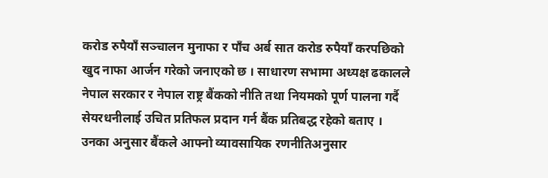करोड रुपैयाँ सञ्चालन मुनाफा र पाँच अर्ब सात करोड रुपैयाँ करपछिको खुद नाफा आर्जन गरेको जनाएको छ । साधारण सभामा अध्यक्ष ढकालले नेपाल सरकार र नेपाल राष्ट्र बैंकको नीति तथा नियमको पूर्ण पालना गर्दै सेयरधनीलाई उचित प्रतिफल प्रदान गर्न बैंक प्रतिबद्ध रहेको बताए ।  उनका अनुसार बैंकले आफ्नो व्यावसायिक रणनीतिअनुसार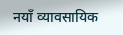नयाँ व्यावसायिक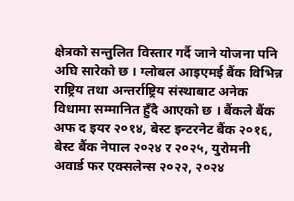क्षेत्रको सन्तुलित विस्तार गर्दै जाने योजना पनि अघि सारेको छ । ग्लोबल आइएमई बैंक विभिन्न राष्ट्रिय तथा अन्तर्राष्ट्रिय संस्थाबाट अनेक विधामा सम्मानित हुँदै आएको छ । बैंकले बैंक अफ द इयर २०१४, बेस्ट इन्टरनेट बैंक २०१६, बेस्ट बैंक नेपाल २०२४ र २०२५, युरोमनी अवार्ड फर एक्सलेन्स २०२२, २०२४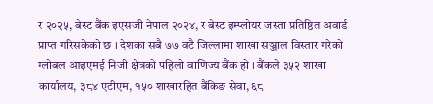र २०२५, बेस्ट बैंक इएसजी नेपाल २०२४, र बेस्ट इम्प्लोयर जस्ता प्रतिष्ठित अवार्ड प्राप्त गरिसकेको छ । देशका सबै ७७ वटै जिल्लामा शाखा सञ्जाल विस्तार गरेको ग्लोबल आइएमई निजी क्षेत्रको पहिलो वाणिज्य बैंक हो । बैंकले ३५२ शाखा कार्यालय, ३८४ एटीएम, १५० शाखारहित बैंकिङ सेवा, ६८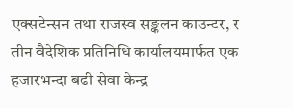एक्सटेन्सन तथा राजस्व सङ्कलन काउन्टर, र तीन वैदेशिक प्रतिनिधि कार्यालयमार्फत एक हजारभन्दा बढी सेवा केन्द्र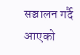सञ्चालन गर्दै आएको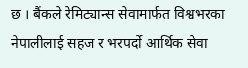छ । बैंकले रेमिट्यान्स सेवामार्फत विश्वभरका नेपालीलाई सहज र भरपर्दो आर्थिक सेवा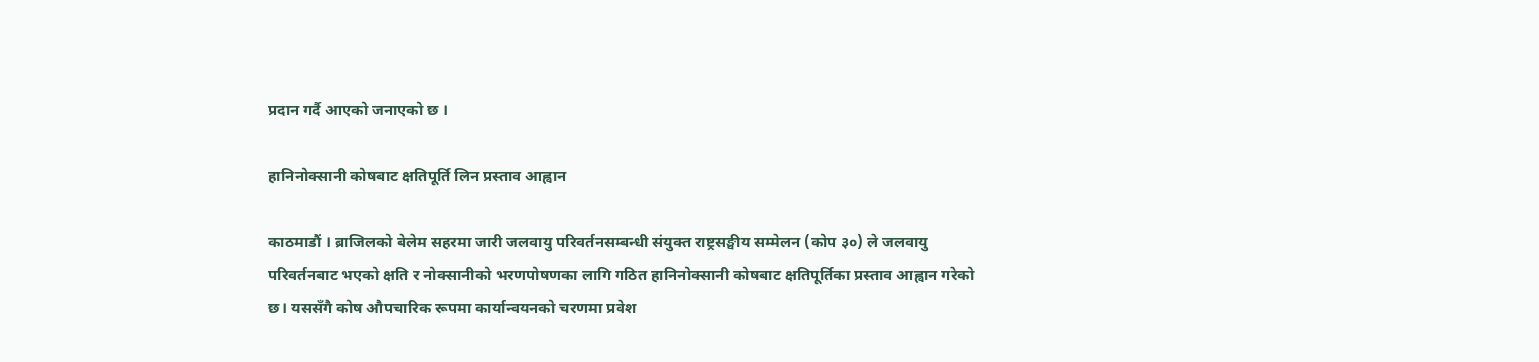प्रदान गर्दै आएको जनाएको छ ।

हानिनोक्सानी कोषबाट क्षतिपूर्ति लिन प्रस्ताव आह्वान

काठमाडौं । ब्राजिलको बेलेम सहरमा जारी जलवायु परिवर्तनसम्बन्धी संयुक्त राष्ट्रसङ्घीय सम्मेलन (कोप ३०) ले जलवायु परिवर्तनबाट भएको क्षति र नोक्सानीको भरणपोषणका लागि गठित हानिनोक्सानी कोषबाट क्षतिपूर्तिका प्रस्ताव आह्वान गरेको छ। यससँगै कोष औपचारिक रूपमा कार्यान्वयनको चरणमा प्रवेश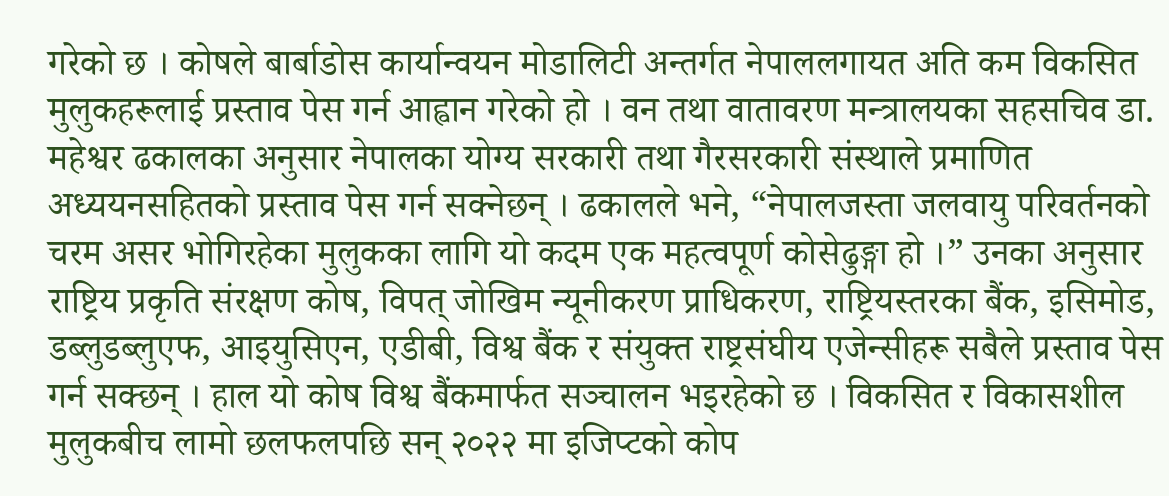गरेको छ । कोषले बार्बाडोस कार्यान्वयन मोडालिटी अन्तर्गत नेपाललगायत अति कम विकसित मुलुकहरूलाई प्रस्ताव पेस गर्न आह्वान गरेको हो । वन तथा वातावरण मन्त्रालयका सहसचिव डा. महेश्वर ढकालका अनुसार नेपालका योग्य सरकारी तथा गैरसरकारी संस्थाले प्रमाणित अध्ययनसहितको प्रस्ताव पेस गर्न सक्नेछन् । ढकालले भने, “नेपालजस्ता जलवायु परिवर्तनको चरम असर भोगिरहेका मुलुकका लागि यो कदम एक महत्वपूर्ण कोसेढुङ्गा हो ।” उनका अनुसार राष्ट्रिय प्रकृति संरक्षण कोष, विपत् जोखिम न्यूनीकरण प्राधिकरण, राष्ट्रियस्तरका बैंक, इसिमोड, डब्लुडब्लुएफ, आइयुसिएन, एडीबी, विश्व बैंक र संयुक्त राष्ट्रसंघीय एजेन्सीहरू सबैले प्रस्ताव पेस गर्न सक्छन् । हाल यो कोष विश्व बैंकमार्फत सञ्चालन भइरहेको छ । विकसित र विकासशील मुलुकबीच लामो छलफलपछि सन् २०२२ मा इजिप्टको कोप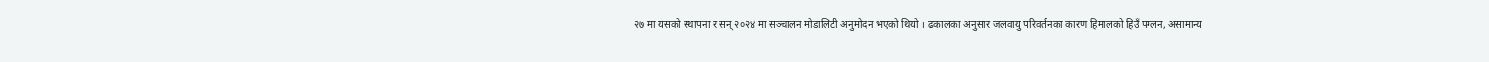२७ मा यसको स्थापना र सन् २०२४ मा सञ्चालन मोडालिटी अनुमोदन भएको थियो । ढकालका अनुसार जलवायु परिवर्तनका कारण हिमालको हिउँ पग्लन, असामान्य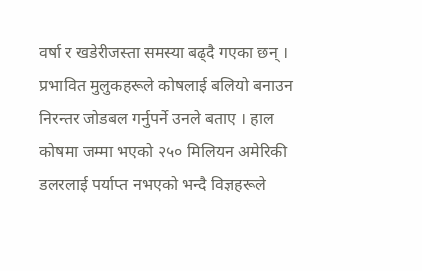वर्षा र खडेरीजस्ता समस्या बढ्दै गएका छन् । प्रभावित मुलुकहरूले कोषलाई बलियो बनाउन निरन्तर जोडबल गर्नुपर्ने उनले बताए । हाल कोषमा जम्मा भएको २५० मिलियन अमेरिकी डलरलाई पर्याप्त नभएको भन्दै विज्ञहरूले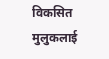विकसित मुलुकलाई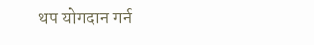थप योगदान गर्न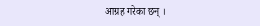आग्रह गरेका छन् ।